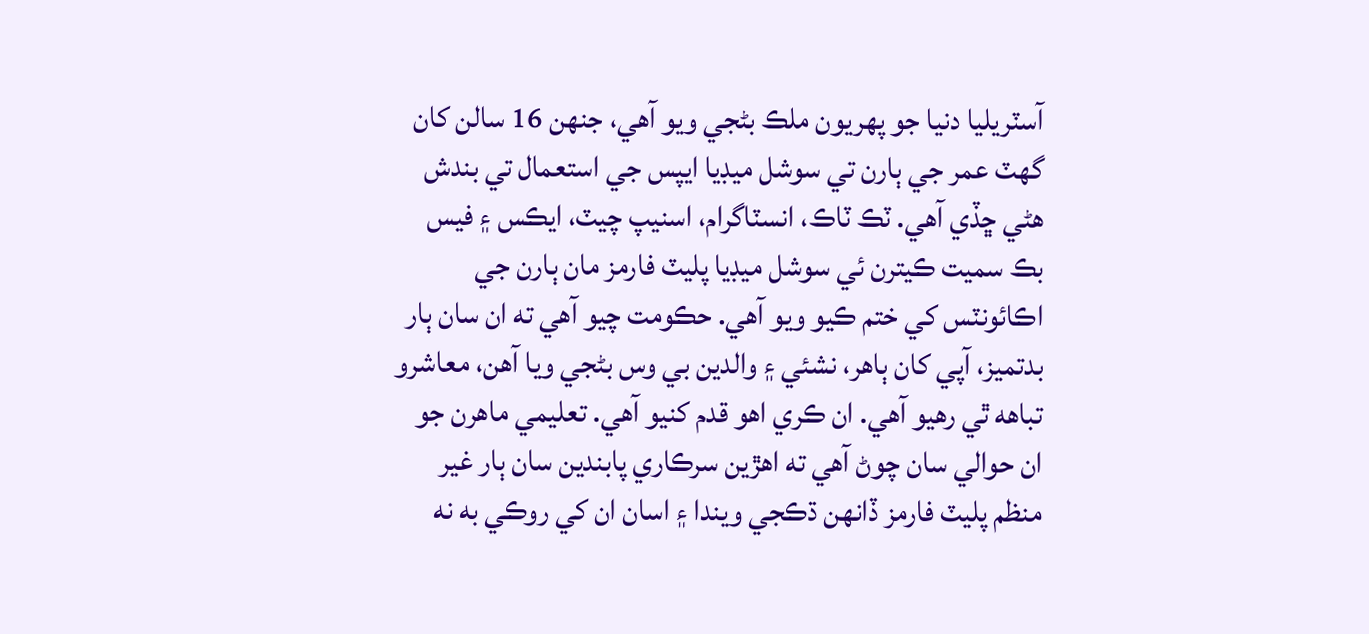آسٽريليا دنيا جو پهريون ملڪ بڻجي ويو آهي، جنهن 16 سالن کان گهٽ عمر جي ٻارن تي سوشل ميڊيا ايپس جي استعمال تي بندش هڻي ڇڏي آهي. ٽڪ ٽاڪ، انسٽاگرام، اسنيپ چيٽ، ايڪس ۽ فيس بڪ سميت ڪيترن ئي سوشل ميڊيا پليٽ فارمز مان ٻارن جي اڪائونٽس کي ختم ڪيو ويو آهي. حڪومت چيو آهي ته ان سان ٻار بدتميز، آپي کان ٻاهر، نشئي ۽ والدين بي وس بڻجي ويا آهن، معاشرو تباهه ٿي رهيو آهي. ان ڪري اهو قدم کنيو آهي. تعليمي ماهرن جو ان حوالي سان چوڻ آهي ته اهڙين سرڪاري پابندين سان ٻار غير منظم پليٽ فارمز ڏانهن ڌڪجي ويندا ۽ اسان ان کي روڪي به نه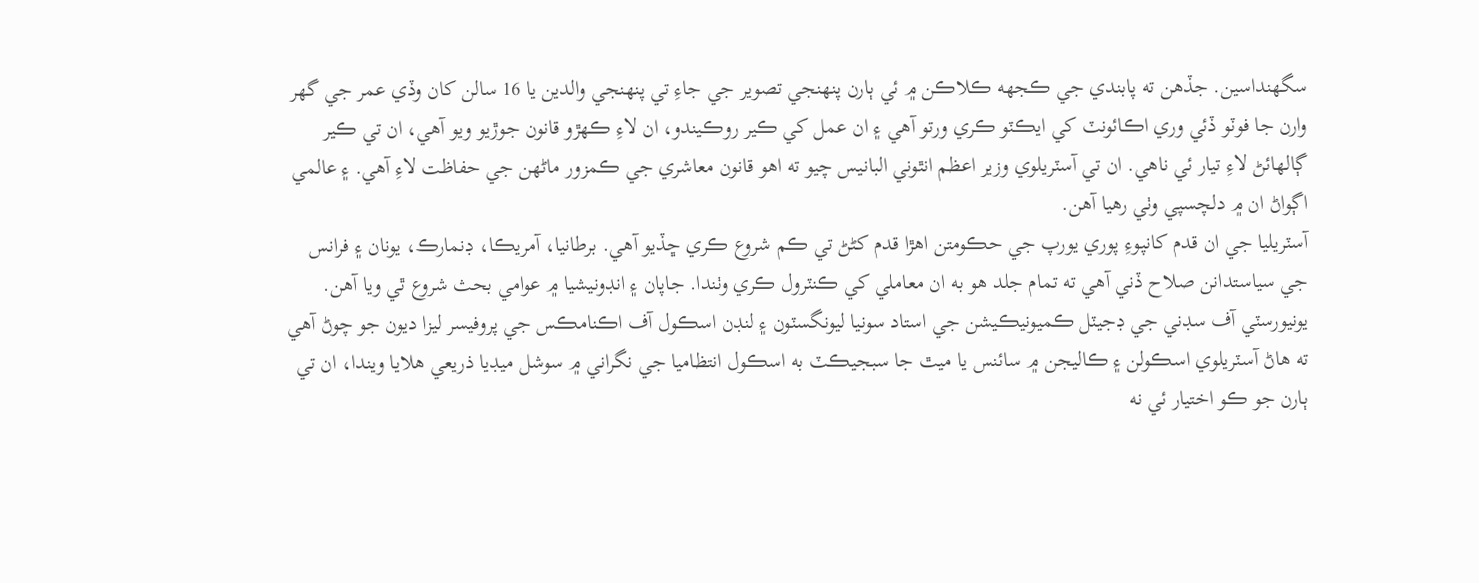سگهنداسين. جڏهن ته پابندي جي ڪجهه ڪلاڪن ۾ ئي ٻارن پنهنجي تصوير جي جاءِ تي پنهنجي والدين يا 16 سالن کان وڏي عمر جي گهر وارن جا فوٽو ڏئي وري اڪائونٽ کي ايڪٽو ڪري ورتو آهي ۽ ان عمل کي ڪير روڪيندو، ان لاءِ ڪهڙو قانون جوڙيو ويو آهي، ان تي ڪير ڳالهائڻ لاءِ تيار ئي ناهي. ان تي آسٽريلوي وزير اعظم انٿوني البانيس چيو ته اهو قانون معاشري جي ڪمزور ماڻهن جي حفاظت لاءِ آهي. ۽ عالمي اڳواڻ ان ۾ دلچسپي وٺي رهيا آهن.
آسٽريليا جي ان قدم کانپوءِ پوري يورپ جي حڪومتن اهڙا قدم کڻڻ تي ڪم شروع ڪري ڇڏيو آهي. برطانيا، آمريڪا، ڊنمارڪ، يونان ۽ فرانس جي سياستدانن صلاح ڏني آهي ته تمام جلد هو به ان معاملي کي ڪنٽرول ڪري وٺندا. جاپان ۽ انڊونيشيا ۾ عوامي بحث شروع ٿي ويا آهن. يونيورسٽي آف سڊني جي ڊجيٽل ڪميونيڪيشن جي استاد سونيا ليونگسٽون ۽ لنڊن اسڪول آف اڪنامڪس جي پروفيسر ليزا ديون جو چوڻ آهي ته هاڻ آسٽريلوي اسڪولن ۽ ڪاليجن ۾ سائنس يا ميٿ جا سبجيڪٽ به اسڪول انتظاميا جي نگراني ۾ سوشل ميڊيا ذريعي هلايا ويندا، ان تي ٻارن جو ڪو اختيار ئي نه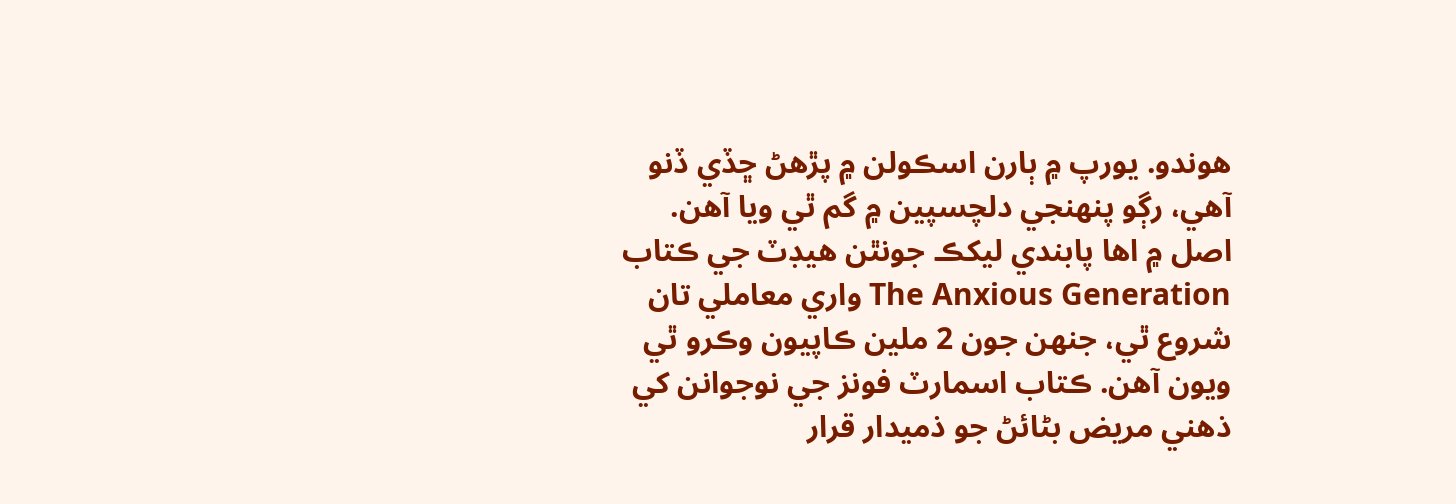هوندو. يورپ ۾ ٻارن اسڪولن ۾ پڙهڻ ڇڏي ڏنو آهي، رڳو پنهنجي دلچسپين ۾ گم ٿي ويا آهن.
اصل ۾ اها پابندي ليکڪ جونٿن هيڊٽ جي ڪتاب The Anxious Generation واري معاملي تان شروع ٿي، جنهن جون 2 ملين ڪاپيون وڪرو ٿي ويون آهن. ڪتاب اسمارٽ فونز جي نوجوانن کي ذهني مريض بڻائڻ جو ذميدار قرار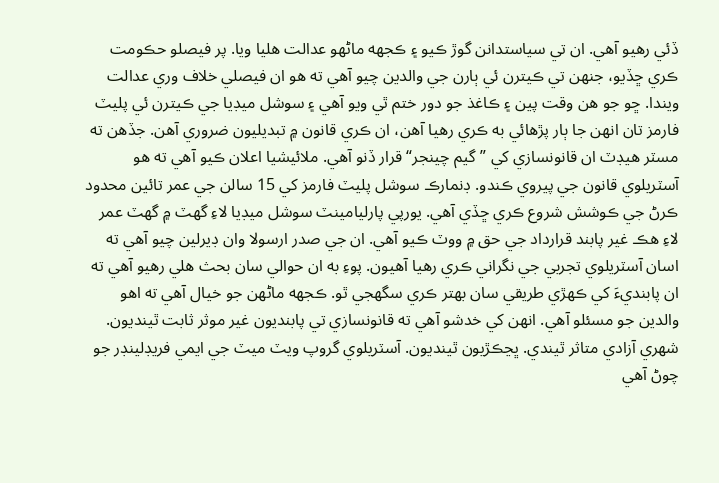ڏئي رهيو آهي. ان تي سياستدانن گوڙ ڪيو ۽ ڪجهه ماڻهو عدالت هليا ويا. پر فيصلو حڪومت ڪري ڇڏيو، جنهن تي ڪيترن ئي ٻارن جي والدين چيو آهي ته هو ان فيصلي خلاف وري عدالت ويندا. ڇو جو هن وقت پين ۽ ڪاغذ جو دور ختم ٿي ويو آهي ۽ سوشل ميڊيا جي ڪيترن ئي پليٽ فارمز تان انهن جا ٻار پڙهائي به ڪري رهيا آهن، ان ڪري قانون ۾ تبديليون ضروري آهن. جڏهن ته مسٽر هيڊٽ ان قانونسازي کي ”گيم چينجر“ قرار ڏنو آهي. ملائيشيا اعلان ڪيو آهي ته هو آسٽريلوي قانون جي پيروي ڪندو. ڊنمارڪ سوشل پليٽ فارمز کي 15 سالن جي عمر تائين محدود ڪرڻ جي ڪوشش شروع ڪري ڇڏي آهي. يورپي پارليامينٽ سوشل ميڊيا لاءِ گهٽ ۾ گهٽ عمر لاءِ هڪ غير پابند قرارداد جي حق ۾ ووٽ ڪيو آهي. ان جي صدر ارسولا وان ڊيرلين چيو آهي ته اسان آسٽريلوي تجربي جي نگراني ڪري رهيا آهيون. پوءِ به ان حوالي سان بحث هلي رهيو آهي ته ان پابنديءَ کي ڪهڙي طريقي سان بهتر ڪري سگهجي ٿو. ڪجهه ماڻهن جو خيال آهي ته اهو والدين جو مسئلو آهي. انهن کي خدشو آهي ته قانونسازي تي پابنديون غير موثر ثابت ٿينديون. شهري آزادي متاثر ٿيندي. ڀڃڪڙيون ٿينديون. آسٽريلوي گروپ ويٽ ميٽ جي ايمي فريڊلينڊر جو چوڻ آهي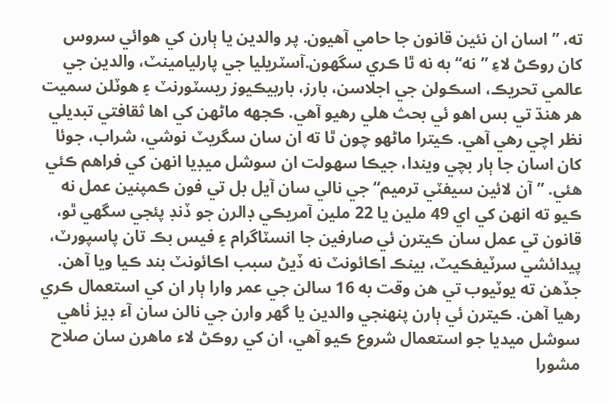ته، ”اسان ان نئين قانون جا حامي آهيون. پر والدين يا ٻارن کي هوائي سروس کان روڪڻ لاءِ ”نه“ به نه ٿا ڪري سگهون.آسٽريليا جي پارليامينٽ، والدين جي عالمي تحريڪ، اسڪولن جي اجلاسن، بارز، باربيڪيوز ريسٽورنٽ ۽ هوٽلن سميت هر هنڌ تي بس اهو ئي بحث هلي رهيو آهي. ڪجهه ماڻهن کي اها ثقافتي تبديلي نظر اچي رهي آهي. ڪيترا ماڻهو چون ٿا ته ان سان سگريٽ نوشي، شراب، جوئا کان اسان جا ٻار بچي ويندا، جيڪا سهولت ان سوشل ميڊيا انهن کي فراهم ڪئي هئي. ”آن لائين سيفٽي ترميم“ جي نالي سان آيل بل تي فون ڪمپنين عمل نه ڪيو ته انهن کي اي 49 ملين يا 22 ملين آمريڪي ڊالرن جو ڏنڊ پئجي سگهي ٿو، قانون تي عمل سان ڪيترن ئي صارفين جا انسٽاگرام ۽ فيس بڪ تان پاسپورٽ، پيدائشي سرٽيفڪيٽ، بينڪ اڪائونٽ نه ڏيڻ سبب اڪائونٽ بند ڪيا ويا آهن. جڏهن ته يوٽيوب تي هن وقت به 16 سالن جي عمر وارا ٻار ان کي استعمال ڪري رهيا آهن. ڪيترن ئي ٻارن پنهنجي والدين يا گهر وارن جي نالن سان آء ڊيز ٺاهي سوشل ميديا جو استعمال شروع ڪيو آهي، ان کي روڪڻ لاء ماهرن سان صلاح مشورا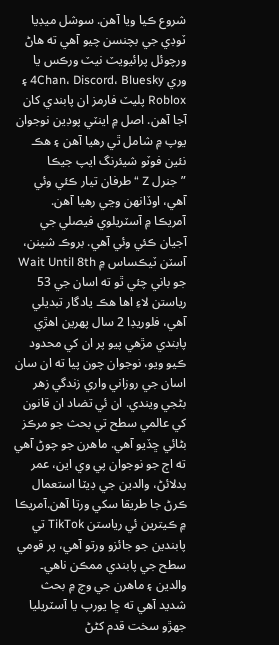شروع ڪيا ويا آهن. سوشل ميڊيا ٽوڊي جي بچنسن چيو آهي ته هاڻ ورچوئل پرائيويٽ نيٽ ورڪس يا وري 4Chan، Discord، Bluesky ۽ Roblox پليٽ فارمز ان پابندي کان آجا آهن. اصل ۾ اينٽي پوڊين نوجوان يوپ ۾ شامل ٿي رهيا آهن ۽ هڪ نئين فوٽو شيئرنگ ايپ جيڪا ”جنرل Z “ طرفان تيار ڪئي وئي آهي، اوڏانهن وڃي رهيا آهن.
آمريڪا ۾ آسٽريلوي فيصلي جي آجيان ڪئي وئي آهي. بروڪ شينن، آسٽن ٽيڪساس ۾ Wait Until 8th جو باني چئي ٿو ته اسان جي 53 رياستن لاءِ اها هڪ يادگار تبديلي آهي، فلوريڊا 2 سال پهرين اهڙي پابندي مڙهي پيو پر ان کي محدود ڪيو ويو، نوجوان چون پيا ته ان سان اسان جي روزاني واري زندگي زهر بڻجي ويندي. ان ئي تضاد ان قانون کي عالمي سطح تي بحث جو مرڪز بڻائي ڇڏيو آهي. ماهرن جو چوڻ آهي ته اڄ جو نوجوان پي وي اين، عمر بدلائڻ، والدين جي ڊيٽا استعمال ڪرڻ جا طريقا سکي ورتا آهن.آمريڪا ۾ ڪيترين ئي رياستن TikTok تي پابندين جو جائزو ورتو آهي، پر قومي سطح جي پابندي ممڪن ناهي۔ والدين ۽ ماهرن جي وچ ۾ بحث شديد آهي ته ڇا يورپ يا آسٽريليا جهڙو سخت قدم کڻڻ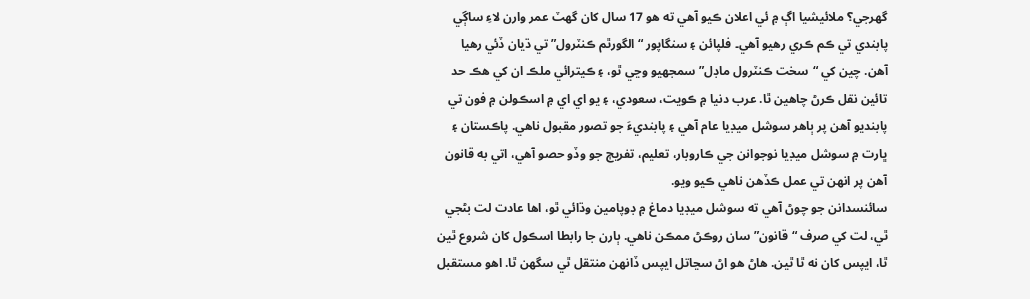گهرجي؟ ملائيشيا اڳ ۾ ئي اعلان ڪيو آهي ته هو 17 سال کان گهٽ عمر وارن لاءِ ساڳي پابندي تي ڪم ڪري رهيو آهي۔ فلپائن ۽ سنگاپور “الگورٿم ڪنٽرول” تي ڌيان ڏئي رهيا آهن. چين کي “سخت ڪنٽرول ماڊل” سمجهيو وڃي ٿو، ۽ ڪيترائي ملڪ ان کي هڪ حد تائين نقل ڪرڻ چاهين ٿا. عرب دنيا ۾ ڪويت، سعودي، ۽ يو اي اي ۾ اسڪولن ۾ فون تي پابنديو آهن پر ٻاهر سوشل ميڊيا عام آهي ۽ پابنديءَ جو تصور مقبول ناهي. پاڪستان ۽ ڀارت ۾ سوشل ميڊيا نوجوانن جي ڪاروبار، تعليم، تفريڄ جو وڏو حصو آهي، اتي به قانون آهن پر انهن تي عمل ڪڏهن ناهي ڪيو ويو.
سائنسدانن جو چوڻ آهي ته سوشل ميڊيا دماغ ۾ ڊوپامين وڌائي ٿو، اها عادت لت بڻجي ٿي، لت کي صرف “قانون” سان روڪڻ ممڪن ناهي. ٻارن جا رابطا اسڪول کان شروع ٿين ٿا، ايپس کان نه ٿا ٿين. هاڻ هو اڻ سڃاتل ايپس ڏانهن منتقل ٿي سگهن ٿا. اهو مستقبل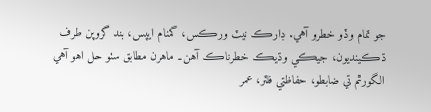جو تمام وڏو خطرو آهي. ڊارڪ نيٽ ورڪس، گمنام ايپس، بند گروپن طرف ڌڪينديون، جيڪي وڌيڪ خطرناڪ آهن۔ ماهرن مطابق سٺو حل اهو آهي الگورٿم تي ضابطو، حفاظتي فلٽر، عمر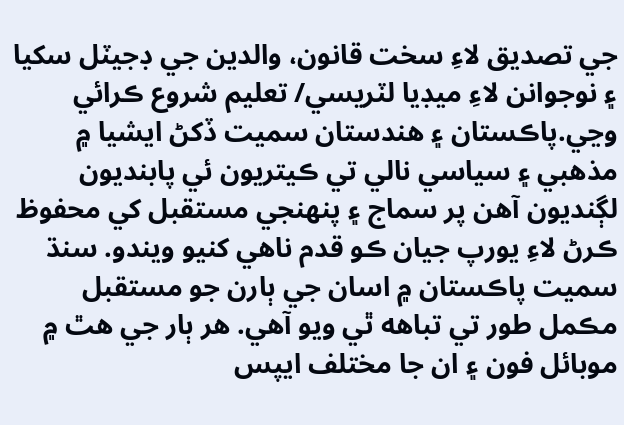جي تصديق لاءِ سخت قانون، والدين جي ڊجيٽل سکيا ۽ نوجوانن لاءِ ميڊيا لٽريسي/ تعليم شروع ڪرائي وڃي.پاڪستان ۽ هندستان سميت ڏکڻ ايشيا ۾ مذهبي ۽ سياسي نالي تي ڪيتريون ئي پابنديون لڳنديون آهن پر سماج ۽ پنهنجي مستقبل کي محفوظ ڪرڻ لاءِ يورپ جيان ڪو قدم ناهي کنيو ويندو. سنڌ سميت پاڪستان ۾ اسان جي ٻارن جو مستقبل مڪمل طور تي تباهه ٿي ويو آهي. هر ٻار جي هٿ ۾ موبائل فون ۽ ان جا مختلف ايپس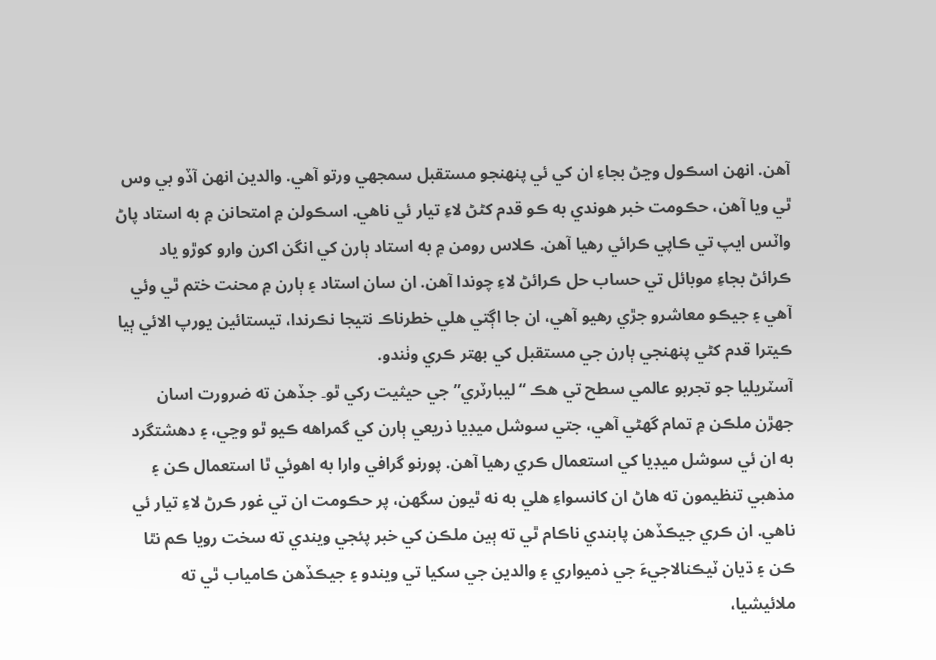آهن. انهن اسڪول وڃڻ بجاءِ ان کي ئي پنهنجو مستقبل سمجهي ورتو آهي. والدين انهن آڏو بي وس ٿي ويا آهن، حڪومت خبر هوندي به ڪو قدم کڻڻ لاءِ تيار ئي ناهي. اسڪولن ۾ امتحانن ۾ به استاد پاڻ واٽس ايپ تي ڪاپي ڪرائي رهيا آهن. ڪلاس رومن ۾ به استاد ٻارن کي انگن اکرن وارو کوڙو ياد ڪرائڻ بجاءِ موبائل تي حساب حل ڪرائڻ لاءِ چوندا آهن. ان سان استاد ۽ ٻارن ۾ محنت ختم ٿي وئي آهي ۽ جيڪو معاشرو جڙي رهيو آهي، ان جا اڳتي هلي خطرناڪ نتيجا نڪرندا، تيستائين يورپ الائي ٻيا ڪيترا قدم کڻي پنهنجي ٻارن جي مستقبل کي بهتر ڪري وٺندو.
آسٽريليا جو تجربو عالمي سطح تي هڪ “ليبارٽري” جي حيثيت رکي ٿو۔ جڏهن ته ضرورت اسان جهڙن ملڪن ۾ تمام گهڻي آهي، جتي سوشل ميڊيا ذريعي ٻارن کي گمراهه ڪيو ٿو وڃي، ۽ دهشتگرد به ان ئي سوشل ميڊيا کي استعمال ڪري رهيا آهن. پورنو گرافي وارا به اهوئي ٿا استعمال ڪن ۽ مذهبي تنظيمون ته هاڻ ان کانسواءِ هلي به نه ٿيون سگهن، پر حڪومت ان تي غور ڪرڻ لاءِ تيار ئي ناهي. ان ڪري جيڪڏهن پابندي ناڪام ٿي ته ٻين ملڪن کي خبر پئجي ويندي ته سخت رويا ڪم نٿا ڪن ۽ ڌيان ٽيڪنالاجيءَ جي ذميواري ۽ والدين جي سکيا تي ويندو ۽ جيڪڏهن ڪامياب ٿي ته ملائيشيا،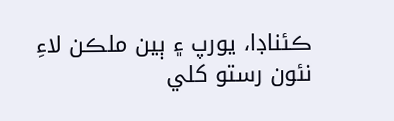ڪئناڊا، يورپ ۽ ٻين ملڪن لاءِ نئون رستو کلي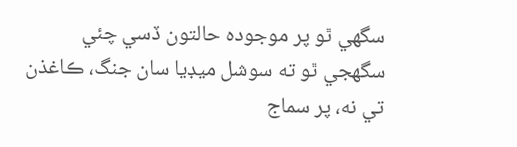سگهي ٿو پر موجوده حالتون ڏسي چئي سگهجي ٿو ته سوشل ميڊيا سان جنگ، ڪاغذن تي نه، پر سماج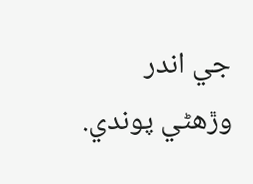جي اندر وڙهڻي پوندي.